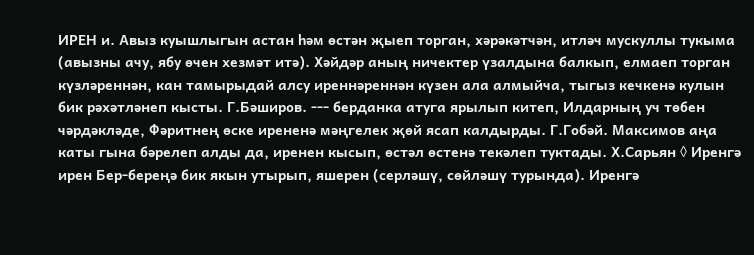ИРЕН и. Авыз куышлыгын астан һәм өстән җыеп торган, хәрәкәтчән, итләч мускуллы тукыма (авызны ачу, ябу өчен хезмәт итә). Хәйдәр аның ничектер үзалдына балкып, елмаеп торган күзләреннән, кан тамырыдай алсу иреннәреннән күзен ала алмыйча, тыгыз кечкенә кулын бик рәхәтләнеп кысты. Г.Бәширов. --- берданка атуга ярылып китеп, Илдарның уч төбен чәрдәкләде, Фәритнең өске ирененә мәңгелек җөй ясап калдырды. Г.Гобәй. Максимов аңа каты гына бәрелеп алды да, иренен кысып, өстәл өстенә текәлеп туктады. Х.Сарьян ◊ Иренгә ирен Бер-береңә бик якын утырып, яшерен (серләшү, сөйләшү турында). Иренгә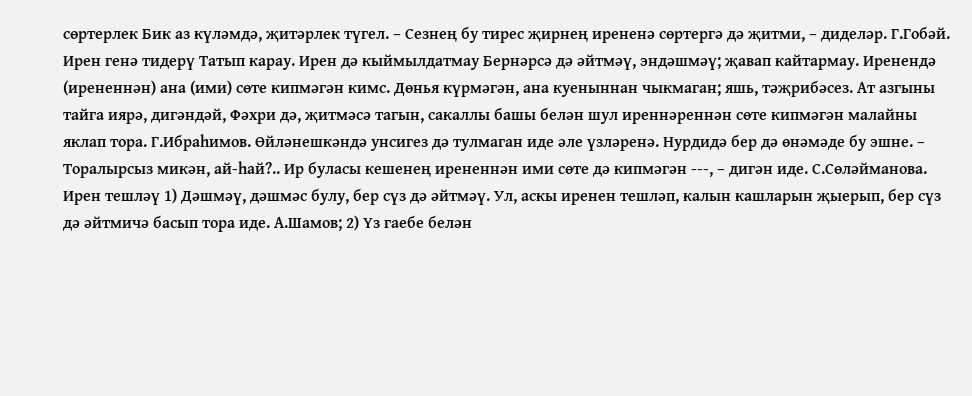сөртерлек Бик аз күләмдә, җитәрлек түгел. – Сезнең бу тирес җирнең ирененә сөртергә дә җитми, – диделәр. Г.Гобәй. Ирен генә тидерү Татып карау. Ирен дә кыймылдатмау Бернәрсә дә әйтмәү, эндәшмәү; җавап кайтармау. Иренендә (ирененнән) ана (ими) сөте кипмәгән кимс. Дөнья күрмәгән, ана куеныннан чыкмаган; яшь, тәҗрибәсез. Ат азгыны тайга иярә, дигәндәй, Фәхри дә, җитмәсә тагын, сакаллы башы белән шул иреннәреннән сөте кипмәгән малайны яклап тора. Г.Ибраһимов. Өйләнешкәндә унсигез дә тулмаган иде әле үзләренә. Нурдидә бер дә өнәмәде бу эшне. – Торалырсыз микән, ай-һай?.. Ир буласы кешенең ирененнән ими сөте дә кипмәгән ---, – дигән иде. С.Сөләйманова. Ирен тешләү 1) Дәшмәү, дәшмәс булу, бер сүз дә әйтмәү. Ул, аскы иренен тешләп, калын кашларын җыерып, бер сүз дә әйтмичә басып тора иде. А.Шамов; 2) Үз гаебе белән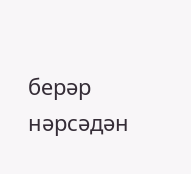берәр нәрсәдән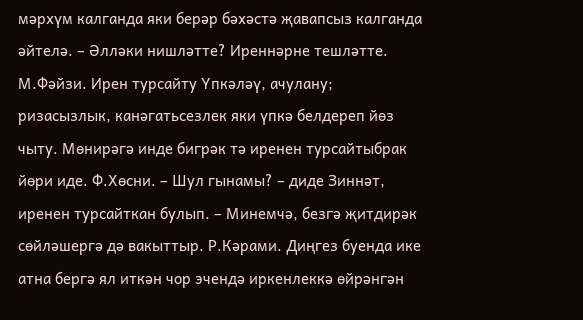мәрхүм калганда яки берәр бәхәстә җавапсыз калганда әйтелә. – Әлләки нишләтте? Иреннәрне тешләтте. М.Фәйзи. Ирен турсайту Үпкәләү, ачулану; ризасызлык, канәгатьсезлек яки үпкә белдереп йөз чыту. Мөнирәгә инде бигрәк тә иренен турсайтыбрак йөри иде. Ф.Хөсни. – Шул гынамы? – диде Зиннәт, иренен турсайткан булып. – Минемчә, безгә җитдирәк сөйләшергә дә вакыттыр. Р.Кәрами. Диңгез буенда ике атна бергә ял иткән чор эчендә иркенлеккә өйрәнгән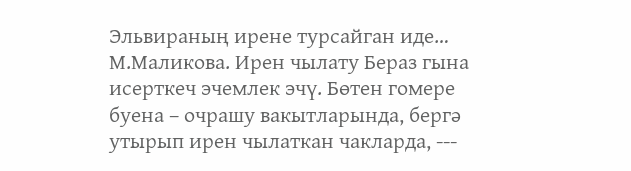Эльвираның ирене турсайган иде… М.Маликова. Ирен чылату Бераз гына исерткеч эчемлек эчү. Бөтен гомере буена – очрашу вакытларында, бергә утырып ирен чылаткан чакларда, ---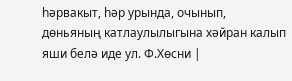һәрвакыт, һәр урында, очынып, дөньяның катлаулылыгына хәйран калып яши белә иде ул. Ф.Хөсни |